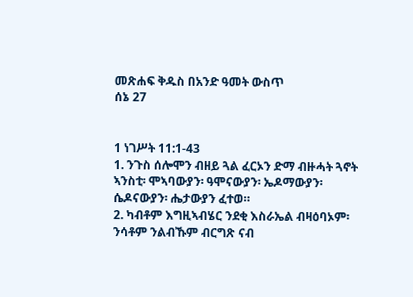መጽሐፍ ቅዱስ በአንድ ዓመት ውስጥ
ሰኔ 27


1 ነገሥት 11:1-43
1. ንጉስ ሰሎሞን ብዘይ ጓል ፈርኦን ድማ ብዙሓት ጓኖት ኣንስቲ፡ ሞኣባውያን፡ ዓሞናውያን፡ ኤዶማውያን፡ ሴዶናውያን፡ ሔታውያን ፈተወ።
2. ካብቶም እግዚኣብሄር ንደቂ እስራኤል ብዛዕባኦም፡ ንሳቶም ንልብኹም ብርግጽ ናብ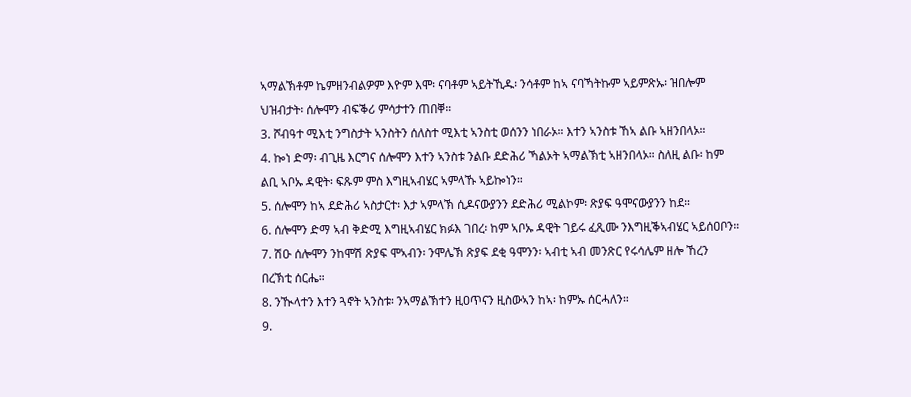ኣማልኽቶም ኬምዘንብልዎም እዮም እሞ፡ ናባቶም ኣይትኺዱ፡ ንሳቶም ከኣ ናባኻትኩም ኣይምጽኡ፡ ዝበሎም ህዝብታት፡ ሰሎሞን ብፍቕሪ ምሳታተን ጠበቐ።
3. ሾብዓተ ሚእቲ ንግስታት ኣንስትን ሰለስተ ሚእቲ ኣንስቲ ወሰንን ነበራኦ። እተን ኣንስቱ ኸኣ ልቡ ኣዘንበላኦ።
4. ኰነ ድማ፡ ብጊዜ እርግና ሰሎሞን እተን ኣንስቱ ንልቡ ደድሕሪ ኻልኦት ኣማልኽቲ ኣዘንበላኦ። ስለዚ ልቡ፡ ከም ልቢ ኣቦኡ ዳዊት፡ ፍጹም ምስ እግዚኣብሄር ኣምላኹ ኣይኰነን።
5. ሰሎሞን ከኣ ደድሕሪ ኣስታርተ፡ እታ ኣምላኽ ሲዶናውያንን ደድሕሪ ሚልኮም፡ ጽያፍ ዓሞናውያንን ከደ።
6. ሰሎሞን ድማ ኣብ ቅድሚ እግዚኣብሄር ክፉእ ገበረ፡ ከም ኣቦኡ ዳዊት ገይሩ ፈጺሙ ንእግዚቕኣብሄር ኣይሰዐቦን።
7. ሽዑ ሰሎሞን ንከሞሽ ጽያፍ ሞኣብን፡ ንሞሌኽ ጽያፍ ደቂ ዓሞንን፡ ኣብቲ ኣብ መንጽር የሩሳሌም ዘሎ ኸረን በረኽቲ ሰርሔ።
8. ንዂላተን እተን ጓኖት ኣንስቱ፡ ንኣማልኽተን ዚዐጥናን ዚስውኣን ከኣ፡ ከምኡ ሰርሓለን።
9.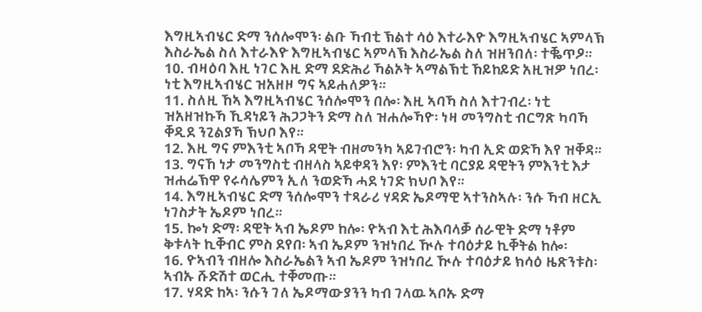እግዚኣብሄር ድማ ንሰሎሞን፡ ልቡ ኻብቲ ኽልተ ሳዕ እተራእዮ እግዚኣብሄር ኣምላኽ እስራኤል ስለ እተራእዮ እግዚኣብሄር ኣምላኽ እስራኤል ስለ ዝዘንበለ፡ ተቘጥዖ።
10. ብዛዕባ እዚ ነገር እዚ ድማ ደድሕሪ ኻልኦት ኣማልኽቲ ኸይከይድ አዚዝዎ ነበረ፡ ነቲ እግዚኣብሄር ዝአዘዞ ግና ኣይሐለዎን።
11. ስለዚ ኸኣ እግዚኣብሄር ንሰሎሞን በሎ፡ እዚ ኣባኻ ስለ እተገብረ፡ ነቲ ዝአዘዝኩኻ ኺዳነይን ሕጋጋትን ድማ ስለ ዝሐሎኻዮ፡ ነዛ መንግስቲ ብርግጽ ካባኻ ቐዲደ ንጊልያኻ ኽህቦ እየ።
12. እዚ ግና ምእንቲ ኣቦኻ ዳዊት ብዘመንካ ኣይገብሮን፡ ካብ ኢድ ወድኻ እየ ዝቐዳ።
13. ግናኸ ነታ መንግስቲ ብዘላስ ኣይቀዳን እየ፡ ምእንቲ ባርያይ ዳዊትን ምእንቲ እታ ዝሐሬኽዋ የሩሳሌምን ኢለ ንወድኻ ሓደ ነገድ ክህቦ እየ።
14. እግዚኣብሄር ድማ ንሰሎሞን ተጻራሪ ሃዳድ ኤዶማዊ ኣተንስኣሉ፡ ንሱ ኻብ ዘርኢ ነገስታት ኤዶም ነበረ።
15. ኰነ ድማ፡ ዳዊት ኣብ ኤዶም ከሎ፡ ዮኣብ እቲ ሕእባላቓ ሰራዊት ድማ ነቶም ቅቱላት ኪቐብር ምስ ደየበ፡ ኣብ ኤዶም ንዝነበረ ዂሉ ተባዕታይ ኪቐትል ከሎ፡
16. ዮኣብን ብዘሎ እስራኤልን ኣብ ኤዶም ንዝነበረ ዂሉ ተባዕታይ ክሳዕ ዜጽንቱስ፡ ኣብኡ ሹድሽተ ወርሒ ተቐመጡ።
17. ሃዳድ ከኣ፡ ንሱን ገለ ኤዶማውያንን ካብ ገላዉ ኣቦኡ ድማ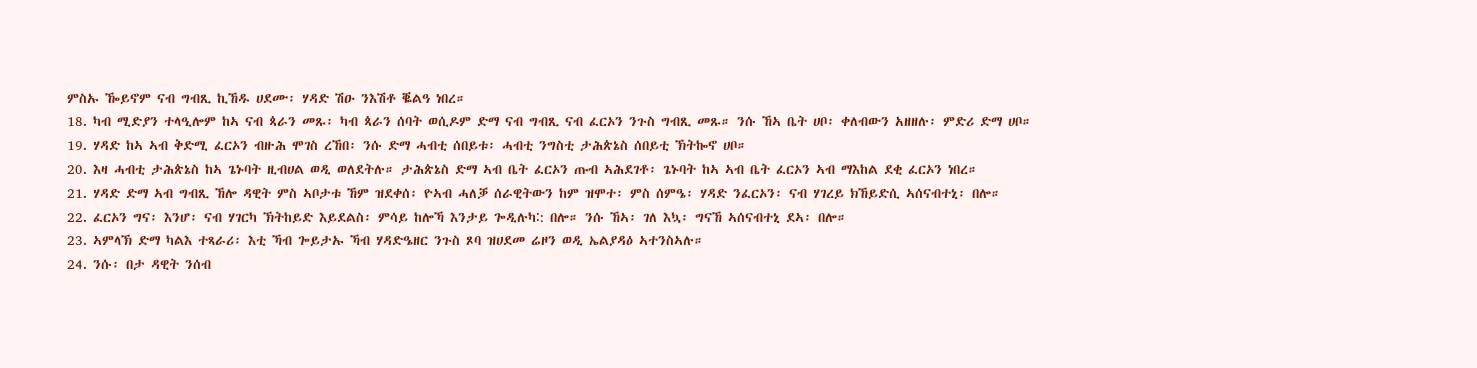ምስኡ ዀይኖም ናብ ግብጺ ኪኸዱ ሀደሙ፡ ሃዳድ ሽዑ ንእሽቶ ቘልዓ ነበረ።
18. ካብ ሚድያን ተላዒሎም ከኣ ናብ ጳራን መጹ፡ ካብ ጳራን ሰባት ወሲዶም ድማ ናብ ግብጺ ናብ ፈርኦን ንጉስ ግብጺ መጹ። ንሱ ኸኣ ቤት ሀቦ፡ ቀለብውን አዘዘሉ፡ ምድሪ ድማ ሀቦ።
19. ሃዳድ ከኣ ኣብ ቅድሚ ፈርኦን ብዙሕ ሞገስ ረኸበ፡ ንሱ ድማ ሓብቲ ሰበይቱ፡ ሓብቲ ንግስቲ ታሕጵኔስ ሰበይቲ ኽትኰኖ ሀቦ።
20. እዛ ሓብቲ ታሕጵኔስ ከኣ ጌኑባት ዚብሀል ወዲ ወለደትሉ። ታሕጵኔስ ድማ ኣብ ቤት ፈርኦን ጡብ ኣሕደገቶ፡ ጌኑባት ከኣ ኣብ ቤት ፈርኦን ኣብ ማእከል ደቂ ፈርኦን ነበረ።
21. ሃዳድ ድማ ኣብ ግብጺ ኸሎ ዳዊት ምስ ኣቦታቱ ኸም ዝደቀሰ፡ ዮኣብ ሓለቓ ሰራዊትውን ከም ዝሞተ፡ ምስ ሰምዔ፡ ሃዳድ ንፈርኦን፡ ናብ ሃገረይ ክኸይድሲ ኣሰናብተኒ፡ በሎ።
22. ፈርኦን ግና፡ እንሆ፡ ናብ ሃገርካ ኽትከይድ እይደልስ፡ ምሳይ ከሎኻ እንታይ ጐዲሉካ∶: በሎ። ንሱ ኸኣ፡ ገለ እኳ፡ ግናኸ ኣሰናብተኒ ደኣ፡ በሎ።
23. ኣምላኽ ድማ ካልእ ተጻራሪ፡ እቲ ኻብ ጐይታኡ ኻብ ሃዳድዔዘር ንጉስ ጾባ ዝሀደመ ሬዞን ወዲ ኤልያዳዕ ኣተንስኣሉ።
24. ንሱ፡ በታ ዳዊት ንሰብ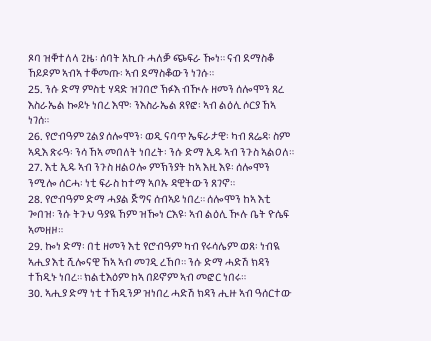ጾባ ዝቐተለላ ጊዜ፡ ሰባት አኪቡ ሓለቓ ጭፍራ ዀነ። ናብ ደማስቆ ኸይዶም ኣብኣ ተቐመጡ፡ ኣብ ደማስቆውን ነገሱ።
25. ንሱ ድማ ምስቲ ሃዳድ ዝገበሮ ኽፉእ ብዂሉ ዘመን ሰሎሞን ጸረ እስራኤል ኰይኑ ነበረ እሞ፡ ንእስራኤል ጸየፎ፡ ኣብ ልዕሊ ሶርያ ኸኣ ነገሰ።
26. የሮብዓም ጊልያ ሰሎሞን፡ ወዲ ናባጥ ኤፍራታዊ፡ ካብ ጸሬዳ፡ ስም ኣዲእ ጽሩዓ፡ ንሳ ኸኣ መበለት ነበረት፡ ንሱ ድማ ኢዱ ኣብ ንጉስ ኣልዐለ።
27. እቲ ኢዱ ኣብ ንጉስ ዘልዐሎ ምኽንያት ከኣ እዚ እዩ፡ ሰሎሞን ንሚሎ ሰርሓ፡ ነቲ ፍራስ ከተማ ኣቦኡ ዳዊትውን ጸገኖ።
28. የሮብዓም ድማ ሓያል ጅግና ሰብኣይ ነበረ። ሰሎሞን ከኣ እቲ ጐበዝ፡ ንሱ ትጉህ ዓያዪ ኸም ዝዀነ ርእዩ፡ ኣብ ልዕሊ ዂሉ ቤት ዮሴፍ ኣመዘዞ።
29. ኰነ ድማ፡ በቲ ዘመን እቲ የሮብዓም ካብ የሩሳሌም ወጸ፡ ነብዪ ኣሒያ እቲ ሺሎናዊ ኸኣ ኣብ መገዲ ረኸቦ። ንሱ ድማ ሓድሽ ክዳን ተኸዲኑ ነበረ። ክልቲእዕም ከኣ በይኖም ኣብ መፎር ነበሩ።
30. ኣሒያ ድማ ነቲ ተኸዲንዎ ዝነበረ ሓድሽ ክዳን ሒዙ ኣብ ዓሰርተው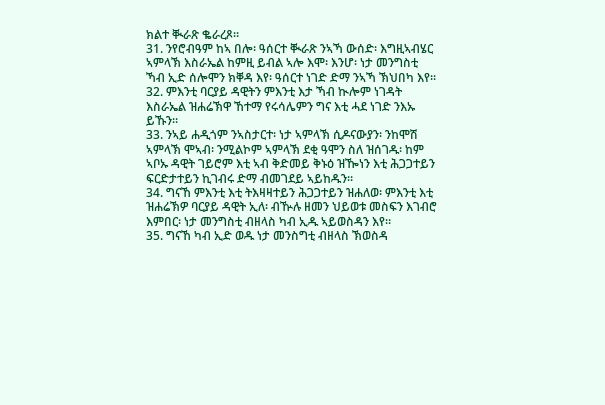ክልተ ቚራጽ ቈራረጾ።
31. ንየሮብዓም ከኣ በሎ፡ ዓሰርተ ቚራጽ ንኣኻ ውሰድ፡ እግዚኣብሄር ኣምላኽ እስራኤል ከምዚ ይብል ኣሎ እሞ፡ እንሆ፡ ነታ መንግስቲ ኻብ ኢድ ሰሎሞን ክቐዳ እየ፡ ዓሰርተ ነገድ ድማ ንኣኻ ኽህበካ እየ።
32. ምእንቲ ባርያይ ዳዊትን ምእንቲ እታ ኻብ ኲሎም ነገዳት እስራኤል ዝሐሬኽዋ ኸተማ የሩሳሌምን ግና እቲ ሓደ ነገድ ንእኡ ይኹን።
33. ንኣይ ሐዲጎም ንኣስታርተ፡ ነታ ኣምላኽ ሲዶናውያን፡ ንከሞሽ ኣምላኽ ሞኣብ፡ ንሚልኮም ኣምላኽ ደቂ ዓሞን ስለ ዝሰገዱ፡ ከም ኣቦኡ ዳዊት ገይሮም እቲ ኣብ ቅድመይ ቅኑዕ ዝዀነን እቲ ሕጋጋተይን ፍርድታተይን ኪገብሩ ድማ ብመገደይ ኣይከዱን።
34. ግናኸ ምእንቲ እቲ ትእዛዛተይን ሕጋጋተይን ዝሐለወ፡ ምእንቲ እቲ ዝሐሬኽዎ ባርያይ ዳዊት ኢለ፡ ብዂሉ ዘመን ህይወቱ መስፍን እገብሮ እምበር፡ ነታ መንግስቲ ብዘላስ ካብ ኢዱ ኣይወስዳን እየ።
35. ግናኸ ካብ ኢድ ወዱ ነታ መንስግቲ ብዘላስ ኽወስዳ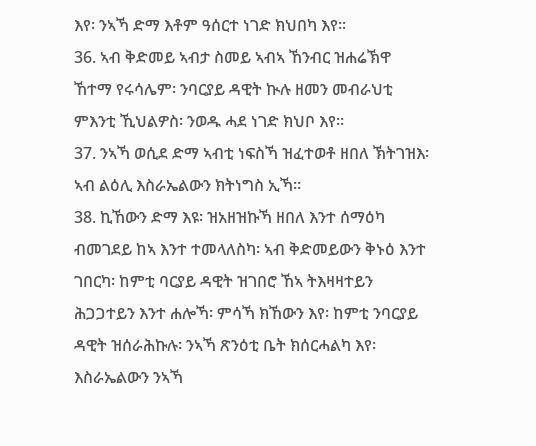እየ፡ ንኣኻ ድማ እቶም ዓሰርተ ነገድ ክህበካ እየ።
36. ኣብ ቅድመይ ኣብታ ስመይ ኣብኣ ኸንብር ዝሐሬኽዋ ኸተማ የሩሳሌም፡ ንባርያይ ዳዊት ኲሉ ዘመን መብራህቲ ምእንቲ ኺህልዎስ፡ ንወዱ ሓደ ነገድ ክህቦ እየ።
37. ንኣኻ ወሲደ ድማ ኣብቲ ነፍስኻ ዝፈተወቶ ዘበለ ኽትገዝእ፡ ኣብ ልዕሊ እስራኤልውን ክትነግስ ኢኻ።
38. ኪኸውን ድማ እዩ፡ ዝአዘዝኩኻ ዘበለ እንተ ሰማዕካ ብመገደይ ከኣ እንተ ተመላለስካ፡ ኣብ ቅድመይውን ቅኑዕ እንተ ገበርካ፡ ከምቲ ባርያይ ዳዊት ዝገበሮ ኸኣ ትእዛዛተይን ሕጋጋተይን እንተ ሐሎኻ፡ ምሳኻ ክኸውን እየ፡ ከምቲ ንባርያይ ዳዊት ዝሰራሕኩሉ፡ ንኣኻ ጽንዕቲ ቤት ክሰርሓልካ እየ፡ እስራኤልውን ንኣኻ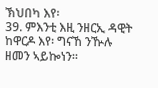ኽህበካ እየ፡
39. ምእንቲ እዚ ንዘርኢ ዳዊት ከዋርዶ እየ፡ ግናኸ ንዂሉ ዘመን ኣይኰነን።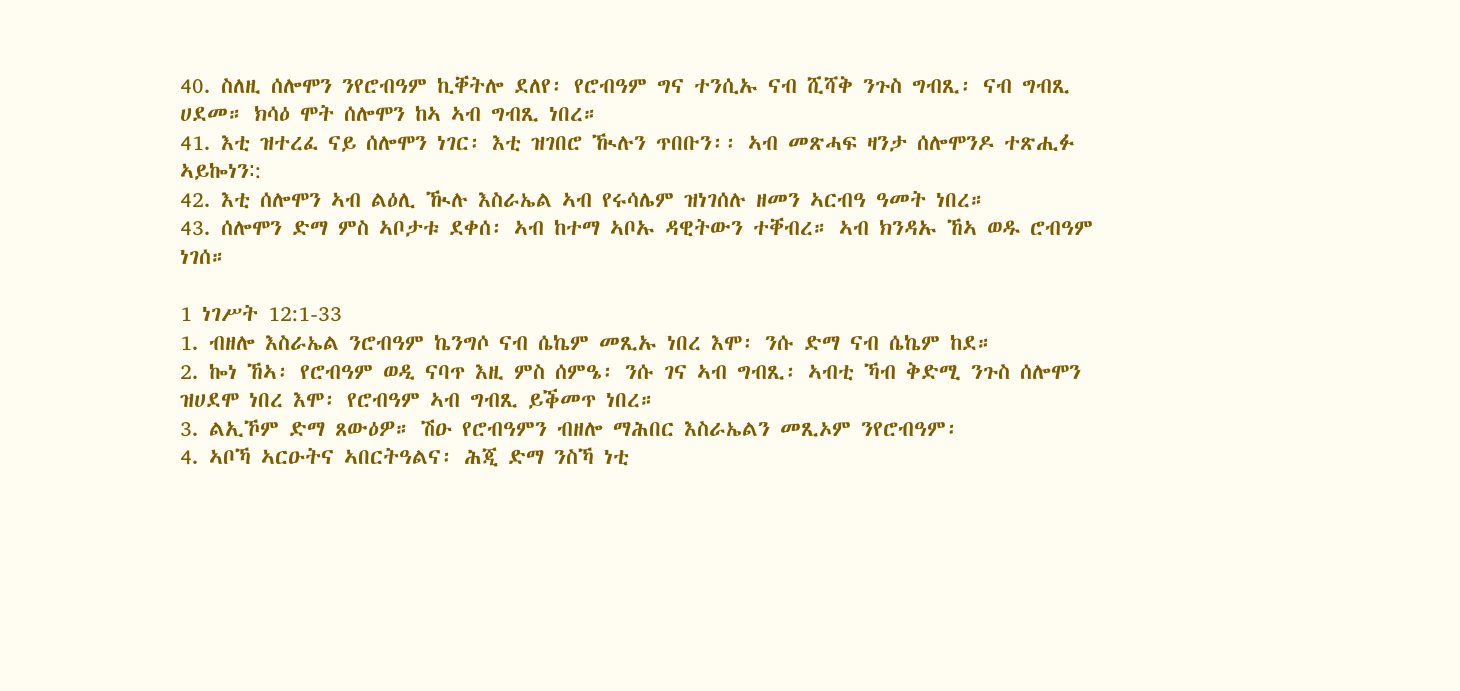40. ስለዚ ሰሎሞን ንየሮብዓም ኪቐትሎ ደለየ፡ የሮብዓም ግና ተንሲኡ ናብ ሺሻቅ ንጉስ ግብጺ፡ ናብ ግብጺ ሀደመ። ክሳዕ ሞት ሰሎሞን ከኣ ኣብ ግብጺ ነበረ።
41. እቲ ዝተረፈ ናይ ሰሎሞን ነገር፡ እቲ ዝገበሮ ዂሉን ጥበቡን፡፡ ኣብ መጽሓፍ ዛንታ ሰሎሞንዶ ተጽሒፉ ኣይኰነን∶:
42. እቲ ሰሎሞን ኣብ ልዕሊ ዂሉ እስራኤል ኣብ የሩሳሌም ዝነገሰሉ ዘመን ኣርብዓ ዓመት ነበረ።
43. ሰሎሞን ድማ ምስ ኣቦታቱ ደቀሰ፡ ኣብ ከተማ ኣቦኡ ዳዊትውን ተቐብረ። ኣብ ክንዳኡ ኸኣ ወዱ ሮብዓም ነገሰ።

1 ነገሥት 12:1-33
1. ብዘሎ እስራኤል ንሮብዓም ኬንግሶ ናብ ሴኬም መጺኡ ነበረ እሞ፡ ንሱ ድማ ናብ ሴኬም ከደ።
2. ኰነ ኸኣ፡ የሮብዓም ወዲ ናባጥ እዚ ምስ ሰምዔ፡ ንሱ ገና ኣብ ግብጺ፡ ኣብቲ ኻብ ቅድሚ ንጉስ ሰሎሞን ዝሀደሞ ነበረ እሞ፡ የሮብዓም ኣብ ግብጺ ይቕመጥ ነበረ።
3. ልኢኾም ድማ ጸውዕዎ። ሽዑ የሮብዓምን ብዘሎ ማሕበር እስራኤልን መጺኦም ንየሮብዓም፡
4. ኣቦኻ ኣርዑትና ኣበርትዓልና፡ ሕጂ ድማ ንስኻ ነቲ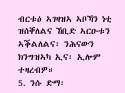ብርቱዕ ኣገዛዝኣ ኣቦኻን ነቲ ዝሰቐለልና ኸቢድ ኣርዑቱን ኣቕልለልና፡ ንሕናውን ክንግዝኣካ ኢና፡ ኢሎም ተዛረብዎ።
5. ንሱ ድማ፡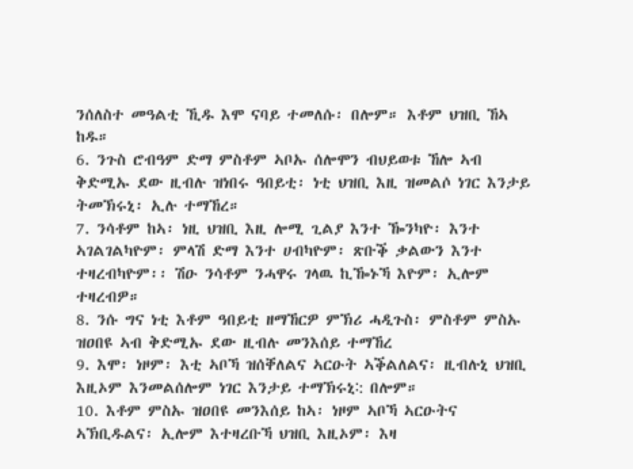ንሰለስተ መዓልቲ ኺዱ እሞ ናባይ ተመለሱ፡ በሎም። እቶም ህዝቢ ኸኣ ከዱ።
6. ንጉስ ሮብዓም ድማ ምስቶም ኣቦኡ ሰሎሞን ብህይወቱ ኸሎ ኣብ ቅድሚኡ ደው ዚብሉ ዝነበሩ ዓበይቲ፡ ነቲ ህዝቢ እዚ ዝመልሶ ነገር እንታይ ትመኽሩኒ፡ ኢሉ ተማኸረ።
7. ንሳቶም ከኣ፡ ነዚ ህዝቢ እዚ ሎሚ ጊልያ እንተ ዀንካዮ፡ እንተ ኣገልገልካዮም፡ ምላሽ ድማ እንተ ሀብካዮም፡ ጽቡቕ ቃልውን እንተ ተዛረብካዮም፡፡ ሽዑ ንሳቶም ንሓዋሩ ገላዉ ኪዀኑኻ እዮም፡ ኢሎም ተዛረብዎ።
8. ንሱ ግና ነቲ እቶም ዓበይቲ ዘማኸርዎ ምኽሪ ሓዲጉስ፡ ምስቶም ምስኡ ዝዐበዩ ኣብ ቅድሚኡ ደው ዚብሉ መንእሰይ ተማኸረ
9. እሞ፡ ነዞም፡ እቲ ኣቦኻ ዝሰቐለልና ኣርዑት ኣቕልለልና፡ ዚብሉኒ ህዝቢ እዚኦም እንመልሰሎም ነገር እንታይ ተማኽሩኒ∶: በሎም።
10. እቶም ምስኡ ዝዐበዩ መንእሰይ ከኣ፡ ነዞም ኣቦኻ ኣርዑትና ኣኽቢዱልና፡ ኢሎም እተዛረቡኻ ህዝቢ እዚኦም፡ እዛ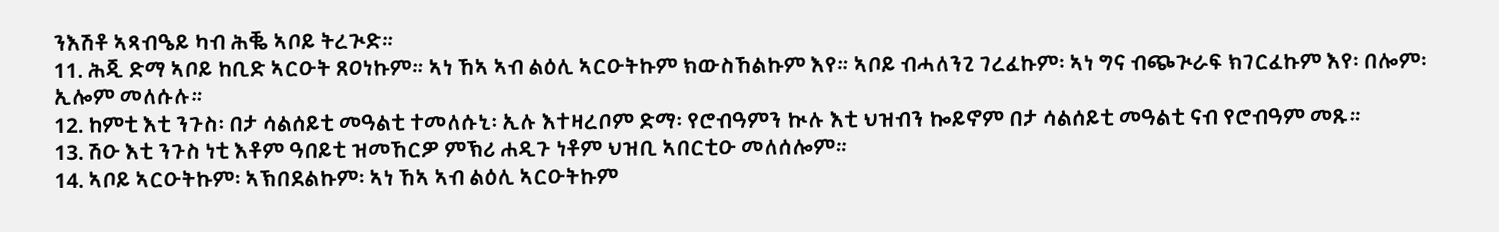ንእሽቶ ኣጻብዔይ ካብ ሕቘ ኣቦይ ትረጒድ።
11. ሕጂ ድማ ኣቦይ ከቢድ ኣርዑት ጸዐነኩም። ኣነ ኸኣ ኣብ ልዕሊ ኣርዑትኩም ክውስኸልኩም እየ። ኣቦይ ብሓለንጊ ገረፈኩም፡ ኣነ ግና ብጭጒራፍ ክገርፈኩም እየ፡ በሎም፡ ኢሎም መለሱሉ።
12. ከምቲ እቲ ንጉስ፡ በታ ሳልሰይቲ መዓልቲ ተመለሱኒ፡ ኢሉ እተዛረቦም ድማ፡ የሮብዓምን ኲሉ እቲ ህዝብን ኰይኖም በታ ሳልሰይቲ መዓልቲ ናብ የሮብዓም መጹ።
13. ሽዑ እቲ ንጉስ ነቲ እቶም ዓበይቲ ዝመኸርዎ ምኽሪ ሐዲጉ ነቶም ህዝቢ ኣበርቲዑ መለሰሎም።
14. ኣቦይ ኣርዑትኩም፡ ኣኽበደልኩም፡ ኣነ ኸኣ ኣብ ልዕሊ ኣርዑትኩም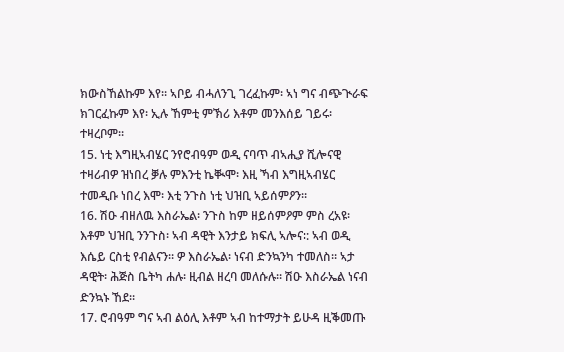ክውስኸልኩም እየ። ኣቦይ ብሓለንጊ ገረፈኩም፡ ኣነ ግና ብጭጒራፍ ክገርፈኩም እየ፡ ኢሉ ኸምቲ ምኽሪ እቶም መንእሰይ ገይሩ፡ ተዛረቦም።
15. ነቲ እግዚኣብሄር ንየሮብዓም ወዲ ናባጥ ብኣሒያ ሺሎናዊ ተዛሪብዎ ዝነበረ ቓሉ ምእንቲ ኬቚሞ፡ እዚ ኻብ እግዚኣብሄር ተመዲቡ ነበረ እሞ፡ እቲ ንጉስ ነቲ ህዝቢ ኣይሰምዖን።
16. ሽዑ ብዘለዉ እስራኤል፡ ንጉስ ከም ዘይሰምዖም ምስ ረአዩ፡ እቶም ህዝቢ ንንጉስ፡ ኣብ ዳዊት እንታይ ክፍሊ ኣሎና∶: ኣብ ወዲ እሴይ ርስቲ የብልናን። ዎ እስራኤል፡ ነናብ ድንኳንካ ተመለስ። ኣታ ዳዊት፡ ሕጅስ ቤትካ ሐሉ፡ ዚብል ዘረባ መለሱሉ። ሽዑ እስራኤል ነናብ ድንኳኑ ኸደ።
17. ሮብዓም ግና ኣብ ልዕሊ እቶም ኣብ ከተማታት ይሁዳ ዚቕመጡ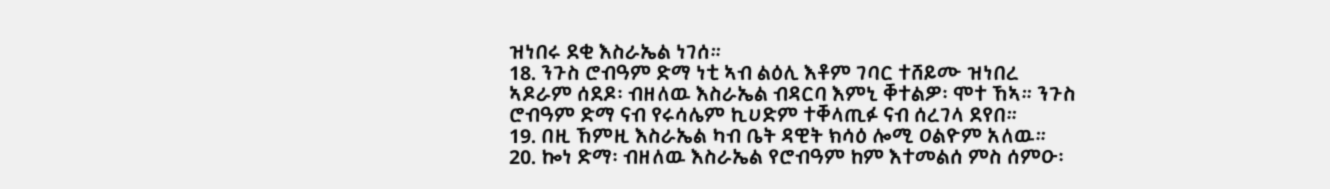ዝነበሩ ደቂ እስራኤል ነገሰ።
18. ንጉስ ሮብዓም ድማ ነቲ ኣብ ልዕሊ እቶም ገባር ተሸይሙ ዝነበረ ኣዶራም ሰደዶ፡ ብዘለዉ እስራኤል ብዳርባ እምኒ ቐተልዎ፡ ሞተ ኸኣ። ንጉስ ሮብዓም ድማ ናብ የሩሳሌም ኪሀድም ተቐላጢፉ ናብ ሰረገላ ደየበ።
19. በዚ ኸምዚ እስራኤል ካብ ቤት ዳዊት ክሳዕ ሎሚ ዐልዮም አለዉ።
20. ኰነ ድማ፡ ብዘለዉ እስራኤል የሮብዓም ከም እተመልሰ ምስ ሰምዑ፡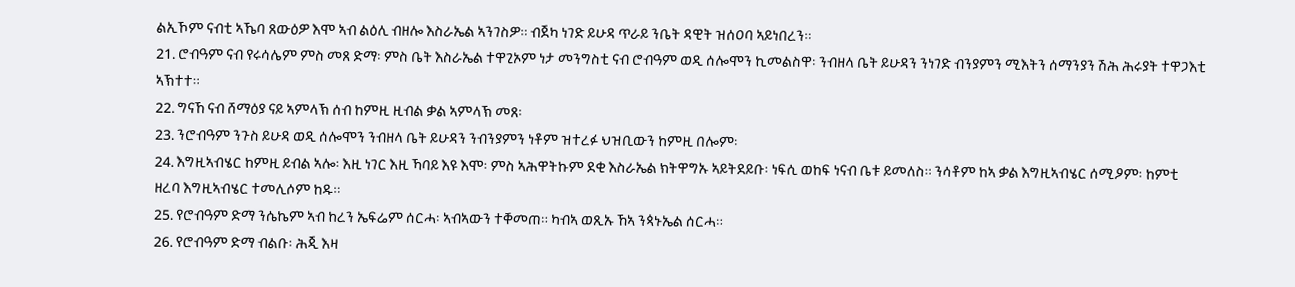ልኢኾም ናብቲ ኣኼባ ጸውዕዎ እሞ ኣብ ልዕሊ ብዘሎ እስራኤል ኣንገስዎ። ብጀካ ነገድ ይሁዳ ጥራይ ንቤት ዳዊት ዝሰዐባ ኣይነበረን።
21. ሮብዓም ናብ የሩሳሌም ምስ መጸ ድማ፡ ምስ ቤት እስራኤል ተዋጊኦም ነታ መንግስቲ ናብ ሮብዓም ወዲ ሰሎሞን ኪመልስዋ፡ ንብዘላ ቤት ይሁዳን ንነገድ ብንያምን ሚእትን ሰማንያን ሽሕ ሕሩያት ተዋጋእቲ ኣኽተተ።
22. ግናኸ ናብ ሸማዕያ ናይ ኣምላኽ ሰብ ከምዚ ዚብል ቃል ኣምላኽ መጸ፡
23. ንሮብዓም ንጉስ ይሁዳ ወዲ ሰሎሞን ንብዘላ ቤት ይሁዳን ንብንያምን ነቶም ዝተረፉ ህዝቢውን ከምዚ በሎም፡
24. እግዚኣብሄር ከምዚ ይብል ኣሎ፡ እዚ ነገር እዚ ኻባይ እዩ እሞ፡ ምስ ኣሕዋትኩም ደቂ እስራኤል ክትዋግኡ ኣይትደይቡ፡ ነፍሲ ወከፍ ነናብ ቤቱ ይመለስ። ንሳቶም ከኣ ቃል እግዚኣብሄር ሰሚዖም፡ ከምቲ ዘረባ እግዚኣብሄር ተመሊሶም ከዱ።
25. የሮብዓም ድማ ንሴኬም ኣብ ከረን ኤፍሬም ሰርሓ፡ ኣብኣውን ተቐመጠ። ካብኣ ወጺኡ ኸኣ ንጳኑኤል ሰርሓ።
26. የሮብዓም ድማ ብልቡ፡ ሕጂ እዛ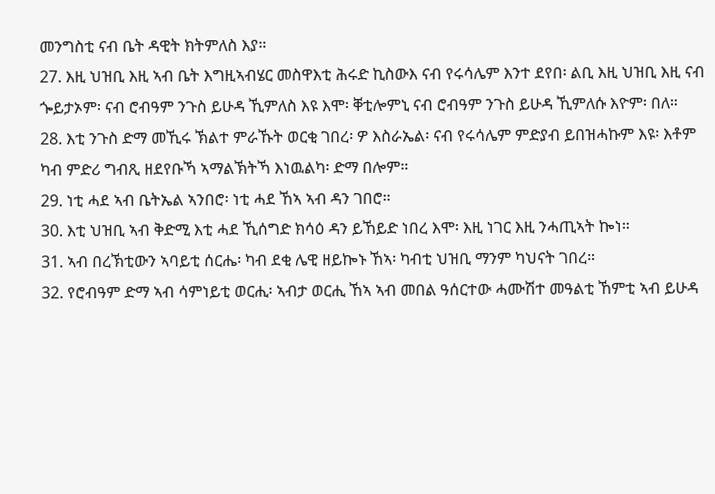መንግስቲ ናብ ቤት ዳዊት ክትምለስ እያ።
27. እዚ ህዝቢ እዚ ኣብ ቤት እግዚኣብሄር መስዋእቲ ሕሩድ ኪስውእ ናብ የሩሳሌም እንተ ደየበ፡ ልቢ እዚ ህዝቢ እዚ ናብ ጐይታኦም፡ ናብ ሮብዓም ንጉስ ይሁዳ ኺምለስ እዩ እሞ፡ ቐቲሎምኒ ናብ ሮብዓም ንጉስ ይሁዳ ኺምለሱ እዮም፡ በለ።
28. እቲ ንጉስ ድማ መኺሩ ኽልተ ምራኹት ወርቂ ገበረ፡ ዎ እስራኤል፡ ናብ የሩሳሌም ምድያብ ይበዝሓኩም እዩ፡ እቶም ካብ ምድሪ ግብጺ ዘደየቡኻ ኣማልኽትኻ እነዉልካ፡ ድማ በሎም።
29. ነቲ ሓደ ኣብ ቤትኤል ኣንበሮ፡ ነቲ ሓደ ኸኣ ኣብ ዳን ገበሮ።
30. እቲ ህዝቢ ኣብ ቅድሚ እቲ ሓደ ኺሰግድ ክሳዕ ዳን ይኸይድ ነበረ እሞ፡ እዚ ነገር እዚ ንሓጢኣት ኰነ።
31. ኣብ በረኽቲውን ኣባይቲ ሰርሔ፡ ካብ ደቂ ሌዊ ዘይኰኑ ኸኣ፡ ካብቲ ህዝቢ ማንም ካህናት ገበረ።
32. የሮብዓም ድማ ኣብ ሳምነይቲ ወርሒ፡ ኣብታ ወርሒ ኸኣ ኣብ መበል ዓሰርተው ሓሙሽተ መዓልቲ ኸምቲ ኣብ ይሁዳ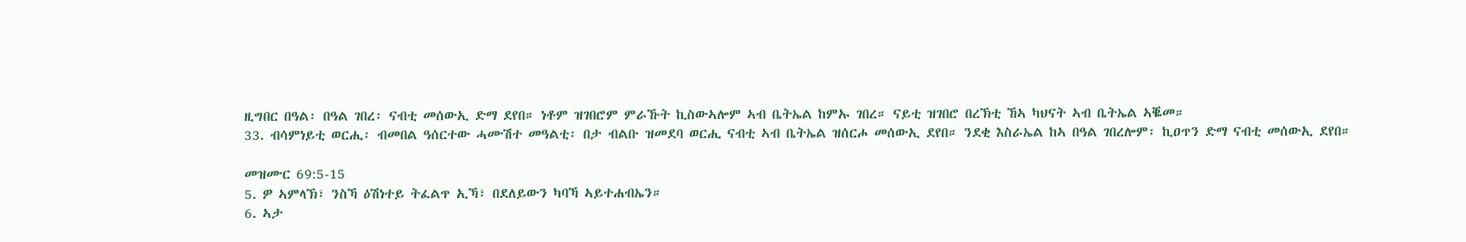ዚግበር በዓል፡ በዓል ገበረ፡ ናብቲ መሰውኢ ድማ ደየበ። ነቶም ዝገበሮም ምራኹት ኪስውኣሎም ኣብ ቤትኤል ከምኡ ገበረ። ናይቲ ዝገበሮ በረኽቲ ኸኣ ካህናት ኣብ ቤትኤል ኣቘመ።
33. ብሳምነይቲ ወርሒ፡ ብመበል ዓሰርተው ሓሙሽተ መዓልቲ፡ በታ ብልቡ ዝመደባ ወርሒ ናብቲ ኣብ ቤትኤል ዝሰርሖ መሰውኢ ደየበ። ንደቂ እስራኤል ከኣ በዓል ገበረሎም፡ ኪዐጥን ድማ ናብቲ መሰውኢ ደየበ።

መዝሙር 69:5-15
5. ዎ ኣምላኽ፣ ንስኻ ዕሽነተይ ትፈልጥ ኢኻ፣ በደለይውን ካባኻ ኣይተሐብኤን።
6. ኣታ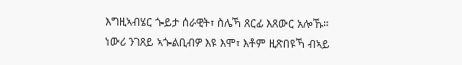እግዚኣብሄር ጐይታ ሰራዊት፣ ስሌኻ ጸርፊ እጸውር አሎኹ። ነውሪ ንገጸይ ኣጐልቢብዎ እዩ እሞ፣ እቶም ዚጽበዩኻ ብኣይ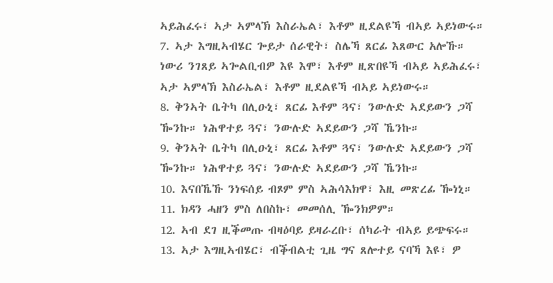ኣይሕፈሩ፣ ኣታ ኣምላኽ እስራኤል፣ እቶም ዚደልዩኻ ብኣይ ኣይነውሩ።
7. ኣታ እግዚኣብሄር ጐይታ ሰራዊት፣ ስሌኻ ጸርፊ እጸውር አሎኹ። ነውሪ ንገጸይ ኣጐልቢብዎ እዩ እሞ፣ እቶም ዚጽበዩኻ ብኣይ ኣይሕፈሩ፣ ኣታ ኣምላኽ እስራኤል፣ እቶም ዚደልዩኻ ብኣይ ኣይነውሩ።
8. ቅንኣት ቤትካ በሊዑኒ፣ ጸርፊ እቶም ጓና፣ ንውሉድ ኣደይውን ጋሻ ዀንኩ። ነሕዋተይ ጓና፣ ንውሉድ ኣደይውን ጋሻ ኼንኩ።
9. ቅንኣት ቤትካ በሊዑኒ፣ ጸርፊ እቶም ጓና፣ ንውሉድ ኣደይውን ጋሻ ዀንኩ። ነሕዋተይ ጓና፣ ንውሉድ ኣደይውን ጋሻ ኼንኩ።
10. እናበኼኹ ንነፍሰይ ብጾም ምስ ኣሕሳእክዋ፣ እዚ መጽረፊ ዀነኒ።
11. ክዳን ሓዘን ምስ ለበስኩ፣ መመሰሊ ዀንክዎም።
12. ኣብ ደገ ዚቕመጡ ብዛዕባይ ይዛራረቡ፣ ሰካራት ብኣይ ይጭፍሩ።
13. ኣታ እግዚኣብሄር፣ ብቕብልቲ ጊዜ ግና ጸሎተይ ናባኻ እዩ፣ ዎ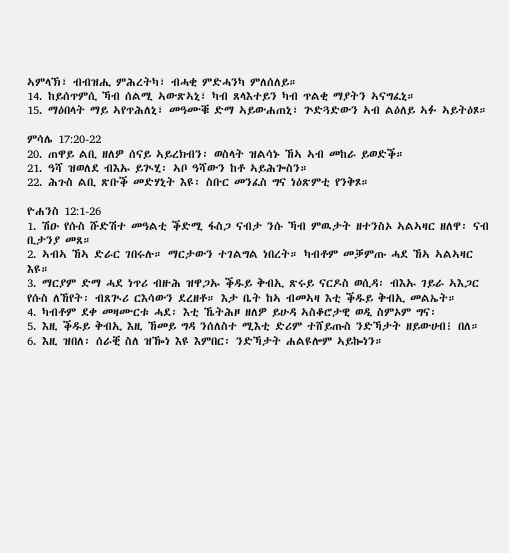ኣምላኽ፣ ብብዝሒ ምሕረትካ፣ ብሓቂ ምድሓንካ ምለሰለይ።
14. ከይሰጥምሲ ኻብ ሰልሚ ኣውጽኣኒ፣ ካብ ጸላእተይን ካብ ጥልቂ ማያትን ኣናግፈኒ።
15. ማዕበላት ማይ ኣየጥሕለኒ፣ መዓሙቑ ድማ ኣይውሐጠኒ፣ ጕድጓድውን ኣብ ልዕለይ ኣፉ ኣይትዕጾ።

ምሳሌ 17:20-22
20. ጠዋይ ልቢ ዘለዎ ሰናይ ኣይረክብን፡ ወስላት ዝልሳኑ ኸኣ ኣብ መከራ ይወድቕ።
21. ዓሻ ዝወለደ ብእኡ ይጒሂ፡ ኣቦ ዓሻውን ከቶ ኣይሕጐስን።
22. ሕጉስ ልቢ ጽቡቕ መድሃኒት እዩ፡ ስቡር መንፈስ ግና ነዕጽምቲ የንቅጾ።

ዮሐንስ 12:1-26
1. ሽዑ የሱስ ሹድሽተ መዓልቲ ቕድሚ ፋስጋ ናብታ ንሱ ኻብ ምዉታት ዘተንስኦ ኣልኣዛር ዘለዋ፡ ናብ ቢታንያ መጸ።
2. ኣብኣ ኸኣ ድራር ገበሩሉ። ማርታውን ተገልግል ነበረት። ካብቶም መቓምጡ ሓደ ኸኣ ኣልኣዛር እዩ።
3. ማርያም ድማ ሓደ ነጥሪ ብዙሕ ዝዋጋኡ ቕዱይ ቅብኢ ጽሩይ ናርዶስ ወሲዳ፡ ብእኡ ገይራ ኣእጋር የሱስ ለኸየት፡ ብጸጒሪ ርእሳውን ደረዘቶ። እታ ቤት ከኣ ብመኣዛ እቲ ቕዱይ ቅብኢ መልኤት።
4. ካብቶም ደቀ መዛሙርቱ ሓደ፡ እቲ ኼትሕዞ ዘለዎ ይሁዳ ኣስቆሮታዊ ወዲ ስምኦም ግና፡
5. እዚ ቕዱይ ቅብኢ እዚ ኸመይ ግዳ ንሰለስተ ሚእቲ ድሪም ተሸይጡስ ንድኻታት ዘይውሀብ፧ በለ።
6. እዚ ዝበለ፡ ሰራቒ ስለ ዝዀነ እዩ እምበር፡ ንድኻታት ሐልዩሎም ኣይኰነን።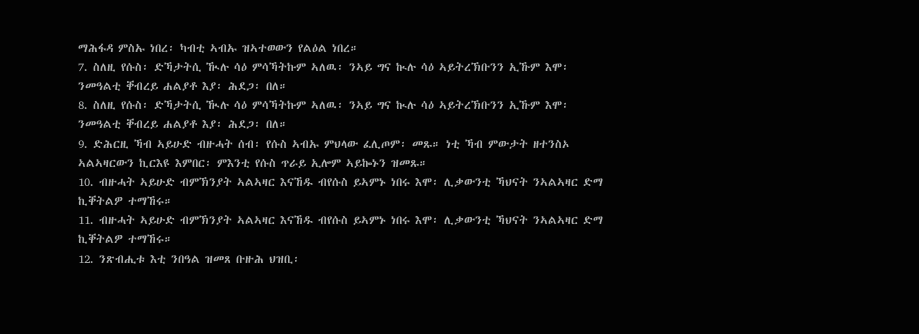ማሕፋዳ ምስኡ ነበረ፡ ካብቲ ኣብኡ ዝኣተወውን የልዕል ነበረ።
7. ስለዚ የሱስ፡ ድኻታትሲ ዂሉ ሳዕ ምሳኻትኩም ኣለዉ፡ ንኣይ ግና ኲሉ ሳዕ ኣይትረኽቡንን ኢኹም እሞ፡ ንመዓልቲ ቐብረይ ሐልያቶ እያ፡ ሕደጋ፡ በለ።
8. ስለዚ የሱስ፡ ድኻታትሲ ዂሉ ሳዕ ምሳኻትኩም ኣለዉ፡ ንኣይ ግና ኲሉ ሳዕ ኣይትረኽቡንን ኢኹም እሞ፡ ንመዓልቲ ቐብረይ ሐልያቶ እያ፡ ሕደጋ፡ በለ።
9. ድሕርዚ ኻብ ኣይሁድ ብዙሓት ሰብ፡ የሱስ ኣብኡ ምህላው ፈሊጦም፡ መጹ። ነቲ ኻብ ምውታት ዘተንስኦ ኣልኣዛርውን ኪርእዩ እምበር፡ ምእንቲ የሱስ ጥራይ ኢሎም ኣይኰኑን ዝመጹ።
10. ብዙሓት ኣይሁድ ብምኽንያት ኣልኣዛር እናኸዱ ብየሱስ ይኣምኑ ነበሩ እሞ፡ ሊቃውንቲ ኻህናት ንኣልኣዛር ድማ ኪቐትልዎ ተማኸሩ።
11. ብዙሓት ኣይሁድ ብምኽንያት ኣልኣዛር እናኸዱ ብየሱስ ይኣምኑ ነበሩ እሞ፡ ሊቃውንቲ ኻህናት ንኣልኣዛር ድማ ኪቐትልዎ ተማኸሩ።
12. ንጽብሒቱ እቲ ንበዓል ዝመጸ ቡዙሕ ህዝቢ፡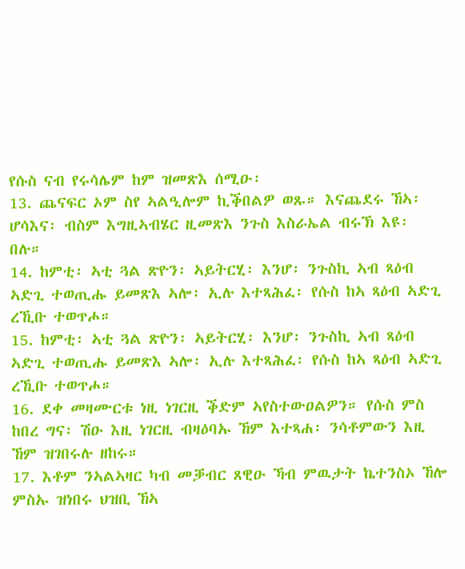የሱስ ናብ የሩሳሌም ከም ዝመጽእ ሰሚዑ፡
13. ጨናፍር ኦም ስየ ኣልዒሎም ኪቕበልዎ ወጹ። እናጨደሩ ኸኣ፡ ሆሳእና፡ ብስም እግዚኣብሄር ዚመጽእ ንጉስ እስራኤል ብሩኽ እዩ፡ በሉ።
14. ከምቲ፡ ኣቲ ጓል ጽዮን፡ ኣይትርሂ፡ እንሆ፡ ንጉስኪ ኣብ ጻዕብ ኣድጊ ተወጢሑ ይመጽእ ኣሎ፡ ኢሉ እተጻሕፈ፡ የሱስ ከኣ ጻዕብ ኣድጊ ረኺቡ ተወጥሖ።
15. ከምቲ፡ ኣቲ ጓል ጽዮን፡ ኣይትርሂ፡ እንሆ፡ ንጉስኪ ኣብ ጻዕብ ኣድጊ ተወጢሑ ይመጽእ ኣሎ፡ ኢሉ እተጻሕፈ፡ የሱስ ከኣ ጻዕብ ኣድጊ ረኺቡ ተወጥሖ።
16. ደቀ መዛሙርቱ ነዚ ነገርዚ ቕድም ኣየስተውዐልዎን። የሱስ ምስ ከበረ ግና፡ ሽዑ እዚ ነገርዚ ብዛዕባኡ ኸም እተጻሐ፡ ንሳቶምውን እዚ ኸም ዝገበሩሉ ዘከሩ።
17. እቶም ንኣልኣዛር ካብ መቓብር ጸዊዑ ኻብ ምዉታት ኬተንስኦ ኸሎ ምስኡ ዝነበሩ ህዝቢ ኸኣ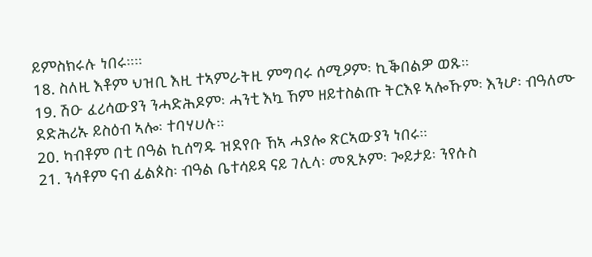ይምስክሩሉ ነበሩ።።
18. ስለዚ እቶም ህዝቢ እዚ ተኣምራትዚ ምግባሩ ሰሚዖም፡ ኪቕበልዎ ወጹ።
19. ሽዑ ፈሪሳውያን ንሓድሕዶም፡ ሓንቲ እኳ ኸም ዘይተስልጡ ትርእዩ ኣሎኹም፡ እንሆ፡ ብዓለሙ ደድሕሪኡ ይስዕብ ኣሎ፡ ተባሃሀሉ።
20. ካብቶም በቲ በዓል ኪሰግዱ ዝደየቡ ኸኣ ሓያሎ ጽርኣውያን ነበሩ።
21. ንሳቶም ናብ ፊልጶስ፡ ብዓል ቤተሳይዳ ናይ ገሊላ፡ መጺኦም፡ ጐይታይ፡ ንየሱስ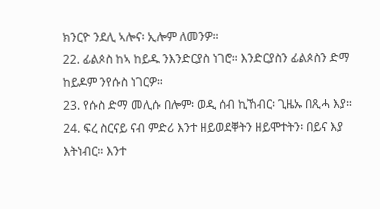ክንርዮ ንደሊ ኣሎና፡ ኢሎም ለመንዎ።
22. ፊልጶስ ከኣ ከይዱ ንእንድርያስ ነገሮ። እንድርያስን ፊልጶስን ድማ ከይዶም ንየሱስ ነገርዎ።
23. የሱስ ድማ መሊሱ በሎም፡ ወዲ ሰብ ኪኸብር፡ ጊዜኡ በጺሓ እያ።
24. ፍረ ስርናይ ናብ ምድሪ እንተ ዘይወደቐትን ዘይሞተትን፡ በይና እያ እትነብር። እንተ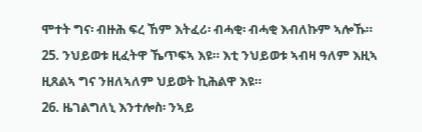ሞተት ግና፡ ብዙሕ ፍረ ኸም እትፈሪ፡ ብሓቂ፡ ብሓቂ እብለኩም ኣሎኹ።
25. ንህይወቱ ዚፈትዋ ኼጥፍኣ እዩ። እቲ ንህይወቱ ኣብዛ ዓለም እዚኣ ዚጸልኣ ግና ንዘለኣለም ህይወት ኪሕልዋ እዩ።
26. ዜገልግለኒ እንተሎስ፡ ንኣይ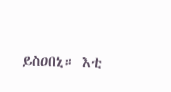ይስዐበኒ። እቲ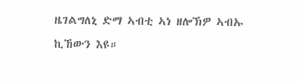ዜገልግለኒ ድማ ኣብቲ ኣነ ዘሎኽዎ ኣብኡ ኪኸውን እዩ።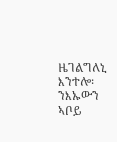ዜገልግለኒ እንተሎ፡ ንእኡውን ኣቦይ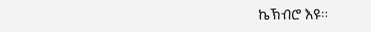ኬኽብሮ እዩ።